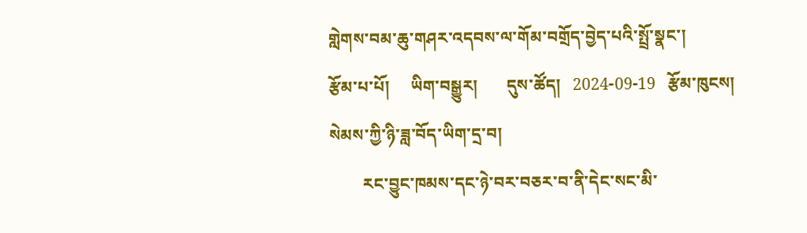གླེགས་བམ་ཆུ་གཤར་འདབས་ལ་གོམ་བགྲོད་བྱེད་པའི་སྤྲོ་སྣང་།
རྩོམ་པ་པོ།     ཡིག་བསྒྱུར།       དུས་ཚོད།   2024-09-19   རྩོམ་ཁུངས།    སེམས་ཀྱི་ཉི་ཟླ་བོད་ཡིག་དྲ་བ།
        རང་བྱུང་ཁམས་དང་ཉེ་བར་བཅར་བ་ནི་དེང་སང་མི་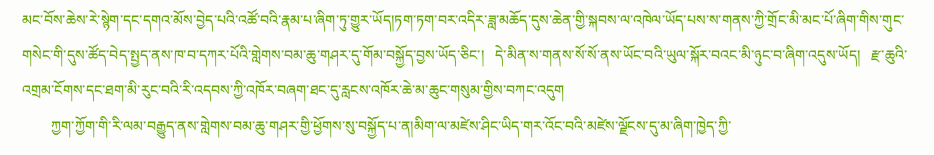མང་བོས་ཆེས་རེ་སྙེག་དང་དགའ་མོས་བྱེད་པའི་འཚོ་བའི་རྣམ་པ་ཞིག་ཏུ་གྱུར་ཡོད།ཏག་ཏག་བར་འདིར་ཟླ་མཆོད་དུས་ཆེན་གྱི་སྐབས་ལ་འཁེལ་ཡོད་པས་ས་གནས་ཀྱི་གྲོང་མི་མང་པོ་ཞིག་གིས་གུང་གསེང་གི་དུས་ཚོད་བེད་སྤྱད་ནས་ཁ་བ་དཀར་པོའི་གླེགས་བམ་ཆུ་གཤར་དུ་གོམ་བསྐྱོད་བྱས་ཡོད་ཅིང་།   དེ་མིན་ས་གནས་སོ་སོ་ནས་ཡོང་བའི་ཡུལ་སྐོར་བའང་མི་ཉུང་བ་ཞིག་འདུས་ཡོད།   རྫ་ཆུའི་འགྲམ་ངོགས་དང་ཐག་མི་རུང་བའི་རི་འདབས་ཀྱི་འཁོར་བཞག་ཐང་དུ་རླངས་འཁོར་ཆེ་མ་ཆུང་གསུམ་གྱིས་བཀང་འདུག
        ཀྱག་ཀྱོག་གི་རི་ལམ་བརྒྱུད་ནས་གླེགས་བམ་ཆུ་གཤར་གྱི་ཕྱོགས་སུ་བསྐྱོད་པ་ན།མིག་ལ་མཛེས་ཤིང་ཡིད་གར་འོང་བའི་མཛེས་ལྗོངས་དུ་མ་ཞིག་ཁྱེད་ཀྱི་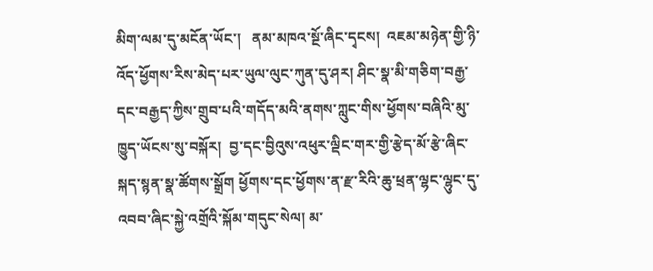མིག་ལམ་དུ་མངོན་ཡོང་།   ནམ་མཁའ་སྔོ་ཞིང་དྭངས།  འཇམ་མཉེན་གྱི་ཉི་འོད་ཕྱོགས་རིས་མེད་པར་ཡུལ་ལུང་ཀུན་དུ་ཤར། ཤིང་སྣ་མི་གཅིག་བརྒྱ་དང་བརྒྱད་ཀྱིས་གྲུབ་པའི་གདོད་མའི་ནགས་ཀླུང་གིས་ཕྱོགས་བཞིའི་མུ་ཁྱུད་ཡོངས་སུ་བསྐོར།  བྱ་དང་བྱིའུས་འཕུར་ལྡིང་གར་གྱི་རྩེད་མོ་རྩེ་ཞིང་སྐད་སྙན་སྣ་ཚོགས་སྒྲོག ཕྱོགས་དང་ཕྱོགས་ན་རྫ་རིའི་ཆུ་ཕྲན་ལྷང་ལྷུང་དུ་འབབ་ཞིང་སྐྱེ་འགྲོའི་སྐོམ་གདུང་སེལ། མ་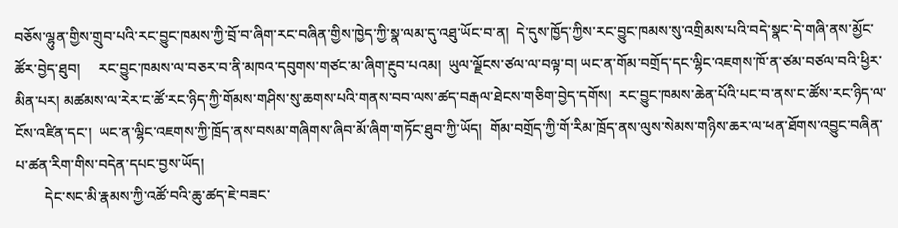བཅོས་ལྷུན་གྱིས་གྲུབ་པའི་རང་བྱུང་ཁམས་ཀྱི་བྲོ་བ་ཞིག་རང་བཞིན་གྱིས་ཁྱེད་ཀྱི་སྣ་ལམ་དུ་འཐུ་ཡོང་བ་ན།  དེ་དུས་ཁྱོད་ཀྱིས་རང་བྱུང་ཁམས་སུ་འགྲིམས་པའི་བདེ་སྣང་དེ་གཞི་ནས་མྱོང་ཚོར་བྱེད་ཐུབ།     རང་བྱུང་ཁམས་ལ་བཅར་བ་ནི་མཁའ་དབུགས་གཙང་མ་ཞིག་རྔུབ་པའམ།  ཡུལ་ལྗོངས་ཙལ་ལ་བལྟ་བ། ཡང་ན་གོམ་བགྲོད་དང་ལྷིང་འཇགས་ཁོ་ན་ཙམ་བཙལ་བའི་ཕྱིར་མིན་པར། མཚམས་ལ་རེར་ང་ཚོ་རང་ཉིད་ཀྱི་གོམས་གཤིས་སུ་ཆགས་པའི་གནས་བབ་ལས་ཚད་བརྒལ་ཐེངས་གཅིག་བྱེད་དགོས།  རང་བྱུང་ཁམས་ཆེན་པོའི་པང་བ་ནས་ང་ཚོས་རང་ཉིད་ལ་ངོས་འཛིན་དང་།  ཡང་ན་ལྷིང་འཇགས་ཀྱི་ཁྲོད་ནས་བསམ་གཞིགས་ཞིབ་མོ་ཞིག་གཏོང་ཐུབ་ཀྱི་ཡོད།  གོམ་བགྲོད་ཀྱི་གོ་རིམ་ཁྲོད་ནས་ལུས་སེམས་གཉིས་ཆར་ལ་ཕན་ཐོགས་འབྱུང་བཞིན་པ་ཚན་རིག་གིས་བདེན་དཔང་བྱས་ཡོད།
        དེང་སང་མི་རྣམས་ཀྱི་འཚོ་བའི་ཆུ་ཚད་ཇེ་བཟང་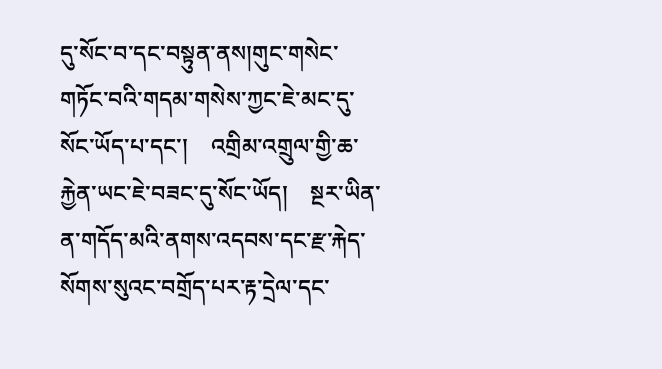དུ་སོང་བ་དང་བསྟུན་ནས།གུང་གསེང་གཏོང་བའི་གདམ་གསེས་ཀྱང་ཇེ་མང་དུ་སོང་ཡོད་པ་དང་།    འགྲིམ་འགྲུལ་གྱི་ཆ་རྐྱེན་ཡང་ཇེ་བཟང་དུ་སོང་ཡོད།    སྔར་ཡིན་ན་གདོད་མའི་ནགས་འདབས་དང་རྫ་རྐེད་སོགས་སུའང་བགྲོད་པར་རྟ་དྲེལ་དང་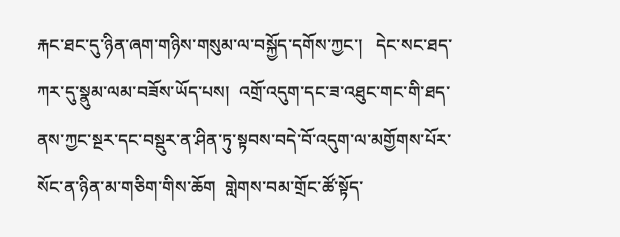རྐང་ཐང་དུ་ཉིན་ཞག་གཉིས་གསུམ་ལ་བསྐྱོད་དགོས་ཀྱང་།   དེང་སང་ཐད་ཀར་དུ་སྣུམ་ལམ་བཟོས་ཡོད་པས།  འགྲོ་འདུག་དང་ཟ་འཐུང་གང་གི་ཐད་ནས་ཀྱང་སྔར་དང་བསྡུར་ན་ཤིན་ཏུ་སྟབས་བདེ་བོ་འདུག་ལ་མགྱོགས་པོར་སོང་ན་ཉིན་མ་གཅིག་གིས་ཆོག  གླེགས་བམ་གྲོང་ཚོ་སྟོད་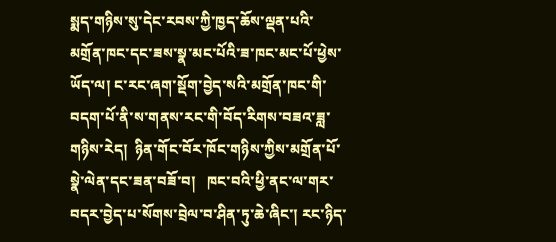སྨད་གཉིས་སུ་དེང་རབས་ཀྱི་ཁྱད་ཆོས་ལྡན་པའི་མགྲོན་ཁང་དང་ཟས་སྣ་མང་པོའི་ཟ་ཁང་མང་པོ་ཕྱེས་ཡོད་ལ། ང་རང་ཞག་སྡོག་བྱེད་སའི་མགྲོན་ཁང་གི་བདག་པོ་ནི་ས་གནས་རང་གི་བོད་རིགས་བཟའ་ཟླ་གཉིས་རེད།  ཉིན་གོང་བོར་ཁོང་གཉིས་ཀྱིས་མགྲོན་པོ་སྣེ་ལེན་དང་ཟན་བཟོ་བ།   ཁང་བའི་ཕྱི་ནང་ལ་གར་བདར་བྱེད་པ་སོགས་བྲེལ་བ་ཤིན་ཏུ་ཆེ་ཞིང་། རང་ཉིད་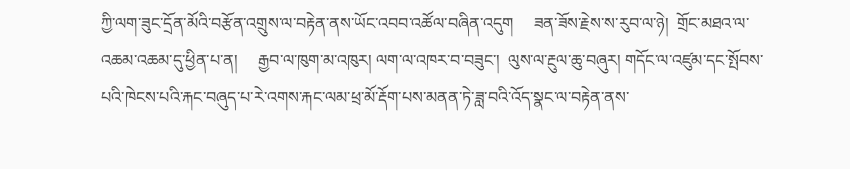ཀྱི་ལག་ཟུང་དྲོན་མོའི་བརྩོན་འགྲུས་ལ་བརྟེན་ནས་ཡོང་འབབ་འཚོལ་བཞིན་འདུག     ཟན་ཟོས་རྗེས་ས་རུབ་ལ་ཉེ།  གྲོང་མཐའ་ལ་འཆམ་འཆམ་དུ་ཕྱིན་པ་ན།     རྒྱབ་ལ་ཁུག་མ་འཁུར། ལག་ལ་འཁར་བ་བཟུང་།  ལུས་ལ་རྔུལ་ཆུ་བཞུར། གདོང་ལ་འཛུམ་དང་སྤོབས་པའི་ཁེངས་པའི་རྐང་བཞུད་པ་རེ་འགས་རྐང་ལམ་ཕྲ་མོ་རྡོག་པས་མནན་ཏེ་ཟླ་བའི་འོད་སྣང་ལ་བརྟེན་ནས་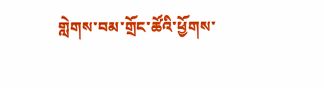གླེགས་བམ་གྲོང་ཚོའི་ཕྱོགས་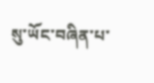སུ་ཡོང་བཞིན་པ་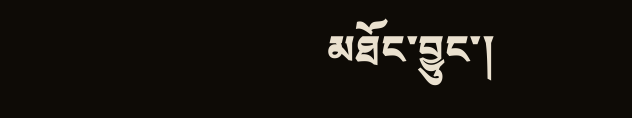མཐོང་བྱུང་།